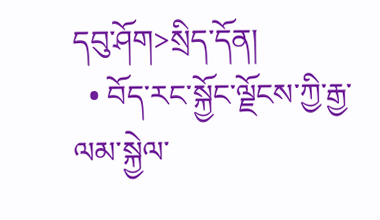དབུ་ཤོག>སྲིད་དོན།
  • བོད་རང་སྐྱོང་ལྗོངས་ཀྱི་རྒྱ་ལམ་སྐྱེལ་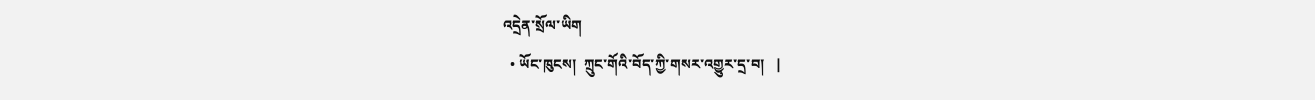འདྲེན་སྲོལ་ཡིག
  • ཡོང་ཁུངས།  ཀྲུང་གོའི་བོད་ཀྱི་གསར་འགྱུར་དྲ་བ།   |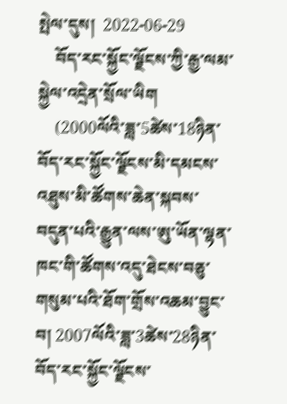སྤེལ་དུས།  2022-06-29
    བོད་རང་སྐྱོང་ལྗོངས་ཀྱི་རྒྱ་ལམ་སྐྱེལ་འདྲེན་སྲོལ་ཡིག
    (2000ལོའི་ཟླ་5ཚེས་18ཉིན་བོད་རང་སྐྱོང་ལྗོངས་མི་དམངས་འཐུས་མི་ཚོགས་ཆེན་སྐབས་བདུན་པའི་རྒྱུན་ལས་ཨུ་ཡོན་ལྷན་ཁང་གི་ཚོགས་འདུ་ཐེངས་བཅུ་གསུམ་པའི་ཐོག་གྲོས་འཆམ་བྱུང་བ། 2007ལོའི་ཟླ་3ཚེས་28ཉིན་བོད་རང་སྐྱོང་ལྗོངས་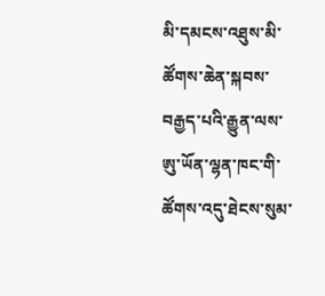མི་དམངས་འཐུས་མི་ཚོགས་ཆེན་སྐབས་བརྒྱད་པའི་རྒྱུན་ལས་ཨུ་ཡོན་ལྷན་ཁང་གི་ཚོགས་འདུ་ཐེངས་སུམ་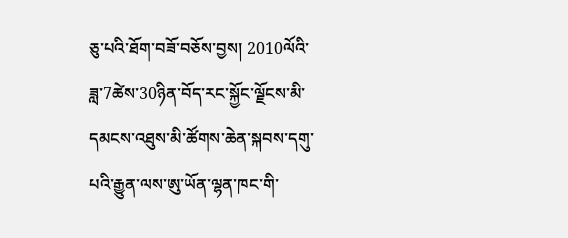ཅུ་པའི་ཐོག་བཟོ་བཅོས་བྱས། 2010ལོའི་ཟླ་7ཚེས་30ཉིན་བོད་རང་སྐྱོང་ལྗོངས་མི་དམངས་འཐུས་མི་ཚོགས་ཆེན་སྐབས་དགུ་པའི་རྒྱུན་ལས་ཨུ་ཡོན་ལྷན་ཁང་གི་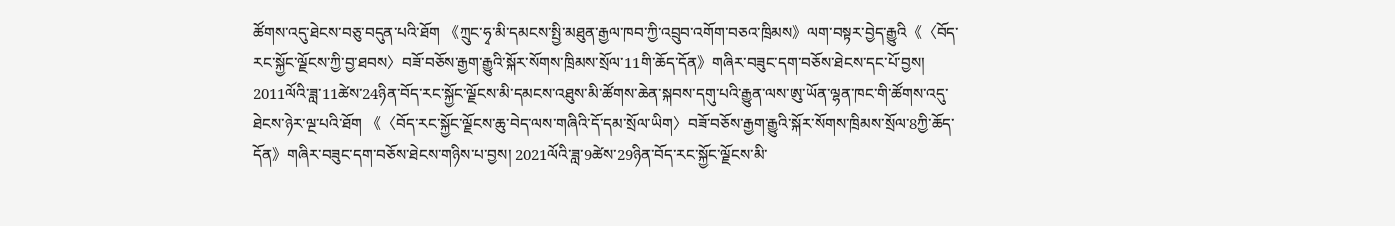ཚོགས་འདུ་ཐེངས་བཅུ་བདུན་པའི་ཐོག 《ཀྲུང་ཧྭ་མི་དམངས་སྤྱི་མཐུན་རྒྱལ་ཁབ་ཀྱི་འབྲུབ་འགོག་བཅའ་ཁྲིམས》ལག་བསྟར་བྱེད་རྒྱུའི《〈བོད་རང་སྐྱོང་ལྗོངས་ཀྱི་བྱ་ཐབས〉བཟོ་བཅོས་རྒྱག་རྒྱུའི་སྐོར་སོགས་ཁྲིམས་སྲོལ་11གི་ཆོད་དོན》གཞིར་བཟུང་དག་བཅོས་ཐེངས་དང་པོ་བྱས། 2011ལོའི་ཟླ་11ཚེས་24ཉིན་བོད་རང་སྐྱོང་ལྗོངས་མི་དམངས་འཐུས་མི་ཚོགས་ཆེན་སྐབས་དགུ་པའི་རྒྱུན་ལས་ཨུ་ཡོན་ལྷན་ཁང་གི་ཚོགས་འདུ་ཐེངས་ཉེར་ལྔ་པའི་ཐོག 《〈བོད་རང་སྐྱོང་ལྗོངས་ཆུ་བེད་ལས་གཞིའི་དོ་དམ་སྲོལ་ཡིག〉བཟོ་བཅོས་རྒྱག་རྒྱུའི་སྐོར་སོགས་ཁྲིམས་སྲོལ་8ཀྱི་ཆོད་དོན》གཞིར་བཟུང་དག་བཅོས་ཐེངས་གཉིས་པ་བྱས། 2021ལོའི་ཟླ་9ཚེས་29ཉིན་བོད་རང་སྐྱོང་ལྗོངས་མི་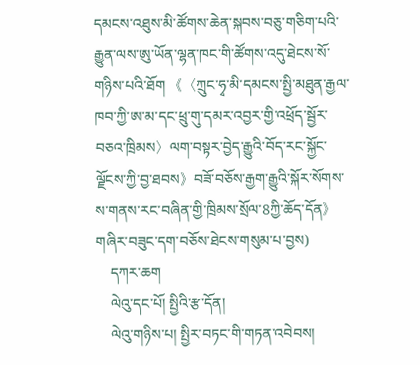དམངས་འཐུས་མི་ཚོགས་ཆེན་སྐབས་བཅུ་གཅིག་པའི་རྒྱུན་ལས་ཨུ་ཡོན་ལྷན་ཁང་གི་ཚོགས་འདུ་ཐེངས་སོ་གཉིས་པའི་ཐོག 《〈ཀྲུང་ཧྭ་མི་དམངས་སྤྱི་མཐུན་རྒྱལ་ཁབ་ཀྱི་ཨ་མ་དང་ཕྲུ་གུ་དམར་འབྱར་གྱི་འཕྲོད་སྦྱོར་བཅའ་ཁྲིམས〉ལག་བསྟར་བྱེད་རྒྱུའི་བོད་རང་སྐྱོང་ལྗོངས་ཀྱི་བྱ་ཐབས》བཟོ་བཅོས་རྒྱག་རྒྱུའི་སྐོར་སོགས་ས་གནས་རང་བཞིན་གྱི་ཁྲིམས་སྲོལ་8ཀྱི་ཆོད་དོན》གཞིར་བཟུང་དག་བཅོས་ཐེངས་གསུམ་པ་བྱས)
    དཀར་ཆག
    ལེའུ་དང་པོ། སྤྱིའི་རྩ་དོན།
    ལེའུ་གཉིས་པ། སྤྱིར་བཏང་གི་གཏན་འབེབས།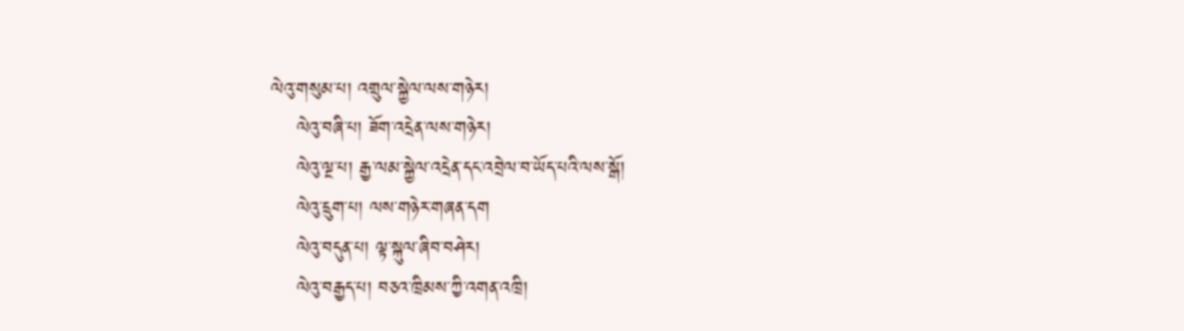ལེའུ་གསུམ་པ། འགྲུལ་སྐྱེལ་ལས་གཉེར།
    ལེའུ་བཞི་པ། ཟོག་འདྲེན་ལས་གཉེར།
    ལེའུ་ལྔ་པ། རྒྱ་ལམ་སྐྱེལ་འདྲེན་དང་འབྲེལ་བ་ཡོད་པའི་ལས་སྒོ།
    ལེའུ་དྲུག་པ། ལས་གཉེར་གཞན་དག
    ལེའུ་བདུན་པ། ལྟ་སྐུལ་ཞིབ་བཤེར།
    ལེའུ་བརྒྱད་པ། བཅའ་ཁྲིམས་ཀྱི་འགན་འཁྲི།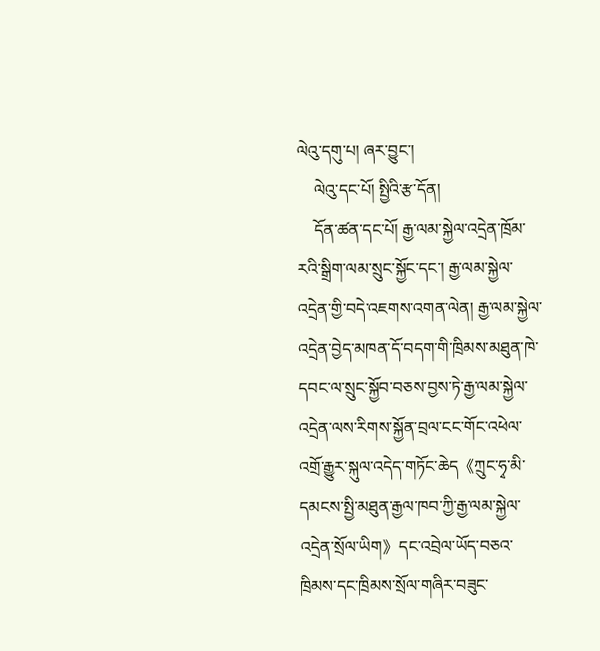ལེའུ་དགུ་པ། ཞར་བྱུང་།
    ལེའུ་དང་པོ། སྤྱིའི་རྩ་དོན།
    དོན་ཚན་དང་པོ། རྒྱ་ལམ་སྐྱེལ་འདྲེན་ཁྲོམ་རའི་སྒྲིག་ལམ་སྲུང་སྐྱོང་དང་། རྒྱ་ལམ་སྐྱེལ་འདྲེན་གྱི་བདེ་འཇགས་འགན་ལེན། རྒྱ་ལམ་སྐྱེལ་འདྲེན་བྱེད་མཁན་དོ་བདག་གི་ཁྲིམས་མཐུན་ཁེ་དབང་ལ་སྲུང་སྐྱོབ་བཅས་བྱས་ཏེ་རྒྱ་ལམ་སྐྱེལ་འདྲེན་ལས་རིགས་སྐྱོན་བྲལ་ངང་གོང་འཕེལ་འགྲོ་རྒྱུར་སྐུལ་འདེད་གཏོང་ཆེད《ཀྲུང་ཧྭ་མི་དམངས་སྤྱི་མཐུན་རྒྱལ་ཁབ་ཀྱི་རྒྱ་ལམ་སྐྱེལ་འདྲེན་སྲོལ་ཡིག》དང་འབྲེལ་ཡོད་བཅའ་ཁྲིམས་དང་ཁྲིམས་སྲོལ་གཞིར་བཟུང་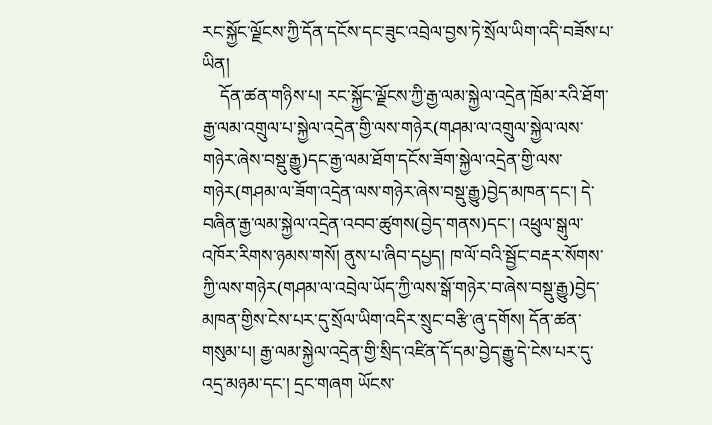རང་སྐྱོང་ལྗོངས་ཀྱི་དོན་དངོས་དང་ཟུང་འབྲེལ་བྱས་ཏེ་སྲོལ་ཡིག་འདི་བཟོས་པ་ཡིན།
    དོན་ཚན་གཉིས་པ། རང་སྐྱོང་ལྗོངས་ཀྱི་རྒྱ་ལམ་སྐྱེལ་འདྲེན་ཁྲོམ་རའི་ཐོག་རྒྱ་ལམ་འགྲུལ་པ་སྐྱེལ་འདྲེན་གྱི་ལས་གཉེར(གཤམ་ལ་འགྲུལ་སྐྱེལ་ལས་གཉེར་ཞེས་བསྡུ་རྒྱུ)དང་རྒྱ་ལམ་ཐོག་དངོས་ཟོག་སྐྱེལ་འདྲེན་གྱི་ལས་གཉེར(གཤམ་ལ་ཟོག་འདྲེན་ལས་གཉེར་ཞེས་བསྡུ་རྒྱུ)བྱེད་མཁན་དང་། དེ་བཞིན་རྒྱ་ལམ་སྐྱེལ་འདྲེན་འབབ་ཚུགས(བྱེད་གནས)དང་། འཕྲུལ་སྒུལ་འཁོར་རིགས་ཉམས་གསོ། ནུས་པ་ཞིབ་དཔྱད། ཁ་ལོ་བའི་སྦྱོང་བརྡར་སོགས་ཀྱི་ལས་གཉེར(གཤམ་ལ་འབྲེལ་ཡོད་ཀྱི་ལས་སྒོ་གཉེར་བ་ཞེས་བསྡུ་རྒྱུ)བྱེད་མཁན་གྱིས་ངེས་པར་དུ་སྲོལ་ཡིག་འདིར་སྲུང་བརྩི་ཞུ་དགོས། དོན་ཚན་གསུམ་པ། རྒྱ་ལམ་སྐྱེལ་འདྲེན་གྱི་སྲིད་འཛིན་དོ་དམ་བྱེད་རྒྱུ་དེ་ངེས་པར་དུ་འདྲ་མཉམ་དང་། དྲང་གཞག ཡོངས་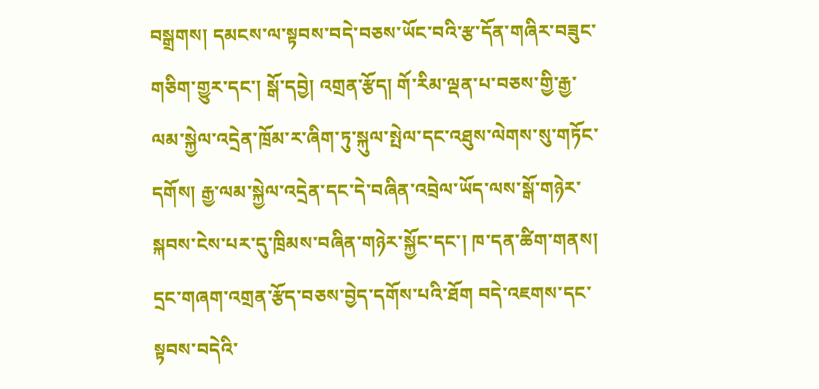བསྒྲགས། དམངས་ལ་སྟབས་བདེ་བཅས་ཡོང་བའི་རྩ་དོན་གཞིར་བཟུང་གཅིག་གྱུར་དང་། སྒོ་དབྱེ། འགྲན་རྩོད། གོ་རིམ་ལྡན་པ་བཅས་གྱི་རྒྱ་ལམ་སྐྱེལ་འདྲེན་ཁྲོམ་ར་ཞིག་ཏུ་སྐུལ་སྤེལ་དང་འཐུས་ལེགས་སུ་གཏོང་དགོས། རྒྱ་ལམ་སྐྱེལ་འདྲེན་དང་དེ་བཞིན་འབྲེལ་ཡོད་ལས་སྒོ་གཉེར་སྐབས་ངེས་པར་དུ་ཁྲིམས་བཞིན་གཉེར་སྐྱོང་དང་། ཁ་དན་ཚིག་གནས། དྲང་གཞག་འགྲན་རྩོད་བཅས་བྱེད་དགོས་པའི་ཐོག བདེ་འཇགས་དང་སྟབས་བདེའི་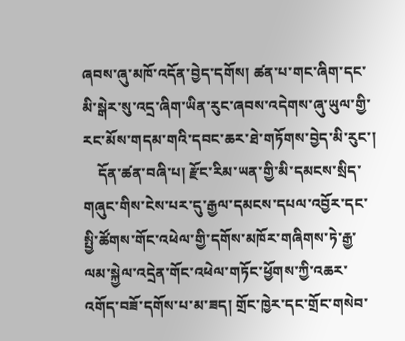ཞབས་ཞུ་མཁོ་འདོན་བྱེད་དགོས། ཚན་པ་གང་ཞིག་དང་མི་སྒེར་སུ་འདྲ་ཞིག་ཡིན་རུང་ཞབས་འདེགས་ཞུ་ཡུལ་གྱི་རང་མོས་གདམ་གའི་དབང་ཆར་ཐེ་གཏོགས་བྱེད་མི་རུང་།
    དོན་ཚན་བཞི་པ། རྫོང་རིམ་ཡན་གྱི་མི་དམངས་སྲིད་གཞུང་གིས་ངེས་པར་དུ་རྒྱལ་དམངས་དཔལ་འབྱོར་དང་སྤྱི་ཚོགས་གོང་འཕེལ་གྱི་དགོས་མཁོར་གཞིགས་ཏེ་རྒྱ་ལམ་སྐྱེལ་འདྲེན་གོང་འཕེལ་གཏོང་ཕྱོགས་ཀྱི་འཆར་འགོད་བཟོ་དགོས་པ་མ་ཟད། གྲོང་ཁྱེར་དང་གྲོང་གསེབ་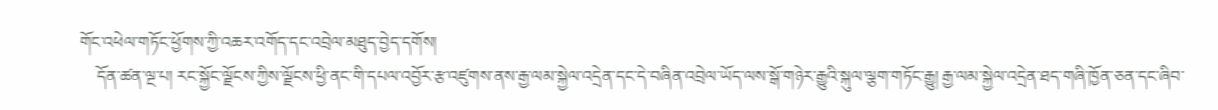གོང་འཕེལ་གཏོང་ཕྱོགས་ཀྱི་འཆར་འགོད་དང་འབྲེལ་མཐུད་བྱེད་དགོས།
    དོན་ཚན་ལྔ་པ། རང་སྐྱོང་ལྗོངས་ཀྱིས་ལྗོངས་ཕྱི་ནང་གི་དཔལ་འབྱོར་རྩ་འཛུགས་ནས་རྒྱ་ལམ་སྐྱེལ་འདྲེན་དང་དེ་བཞིན་འབྲེལ་ཡོད་ལས་སྒོ་གཉེར་རྒྱུའི་སྐུལ་ལྕག་གཏོང་རྒྱུ། རྒྱ་ལམ་སྐྱེལ་འདྲེན་ཐད་གཞི་ཁྱོན་ཅན་དང་ཞིབ་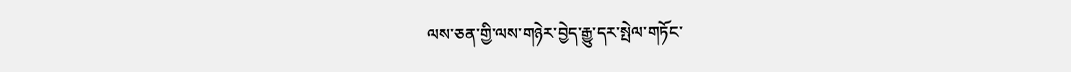ལས་ཅན་གྱི་ལས་གཉེར་བྱེད་རྒྱུ་དར་སྤེལ་གཏོང་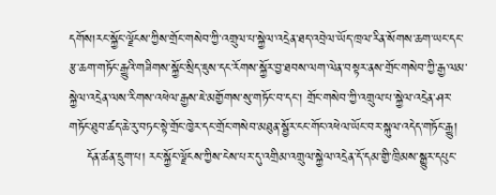དགོས།རང་སྐྱོང་ལྗོངས་ཀྱིས་གྲོང་གསེབ་ཀྱི་འགྲུལ་པ་སྐྱེལ་འདྲེན་ཐད་འབྲེལ་ཡོད་ཁྲལ་རིན་སོགས་ཆག་ཡང་དང་རྩ་ཆག་གཏོང་རྒྱུའི་གཟིགས་སྐྱོང་སྲིད་ཇུས་དང་རོགས་སྐྱོར་བྱ་ཐབས་ལག་ལེན་བསྟར་ནས་གྲོང་གསེབ་ཀྱི་རྒྱ་ལམ་སྐྱེལ་འདྲེན་ལས་རིགས་འཕེལ་རྒྱས་ཇེ་མགྱོགས་སུ་གཏོང་བ་དང་། གྲོང་གསེབ་ཀྱི་འགྲུལ་པ་སྐྱེལ་འདྲེན་ཤར་གཏོང་ཐུབ་ཚད་ཆེ་རུ་བཏང་སྟེ་གྲོང་ཁྱེར་དང་གྲོང་གསེབ་མཐུན་སྦྱོར་ངང་གོང་འཕེལ་ཡོང་བར་སྐུལ་འདེད་གཏོང་རྒྱུ།
    དོན་ཚན་དྲུག་པ། རང་སྐྱོང་ལྗོངས་ཀྱིས་ངེས་པར་དུ་འགྲིམ་འགྲུལ་སྐྱེལ་འདྲེན་དོ་དམ་གྱི་ཁྲིམས་སྒྱུར་དཔུང་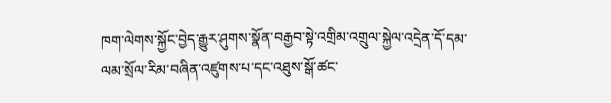ཁག་ལེགས་སྐྱོང་བྱེད་རྒྱུར་ཤུགས་སྣོན་བརྒྱབ་སྟེ་འགྲིམ་འགྲུལ་སྐྱེལ་འདྲེན་དོ་དམ་ལམ་སྲོལ་རིམ་བཞིན་འཛུགས་པ་དང་འཐུས་སྒོ་ཚང་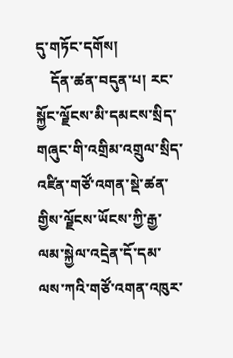དུ་གཏོང་དགོས།
    དོན་ཚན་བདུན་པ། རང་སྐྱོང་ལྗོངས་མི་དམངས་སྲིད་གཞུང་གི་འགྲིམ་འགྲུལ་སྲིད་འཛིན་གཙོ་འགན་སྡེ་ཚན་གྱིས་ལྗོངས་ཡོངས་ཀྱི་རྒྱ་ལམ་སྐྱེལ་འདྲེན་དོ་དམ་ལས་ཀའི་གཙོ་འགན་འཁུར་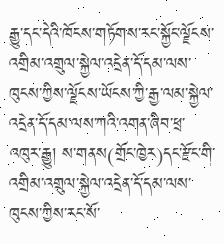རྒྱུ་དང་དེའི་ཁོངས་གཏོགས་རང་སྐྱོང་ལྗོངས་འགྲིམ་འགྲུལ་སྐྱེལ་འདྲེན་དོ་དམ་ལས་ཁུངས་ཀྱིས་ལྗོངས་ཡོངས་ཀྱི་རྒྱ་ལམ་སྐྱེལ་འདྲེན་དོ་དམ་ལས་ཀའི་འགན་ཞིབ་ཕྲ་འཁུར་རྒྱུ། ས་གནས(གྲོང་ཁྱེར)དང་རྫོང་གི་འགྲིམ་འགྲུལ་སྐྱེལ་འདྲེན་དོ་དམ་ལས་ཁུངས་ཀྱིས་རང་སོ་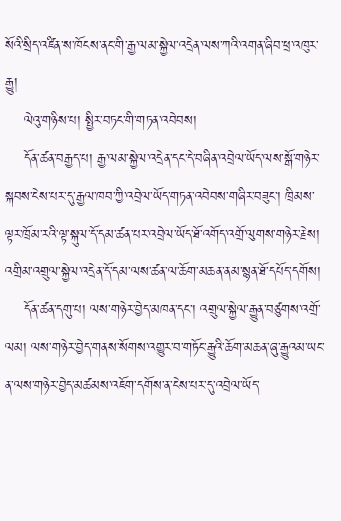སོའི་སྲིད་འཛིན་ས་ཁོངས་ནང་གི་རྒྱ་ལམ་སྐྱེལ་འདྲེན་ལས་ཀའི་འགན་ཞིབ་ཕྲ་འཁུར་རྒྱུ།
    ལེའུ་གཉིས་པ། སྤྱིར་བཏང་གི་གཏན་འབེབས།
    དོན་ཚན་བརྒྱད་པ། རྒྱ་ལམ་སྐྱེལ་འདྲེན་དང་དེ་བཞིན་འབྲེལ་ཡོད་ལས་སྒོ་གཉེར་སྐབས་ངེས་པར་དུ་རྒྱལ་ཁབ་ཀྱི་འབྲེལ་ཡོད་གཏན་འབེབས་གཞིར་བཟུང་། ཁྲིམས་ལྟར་ཁྲོམ་རའི་ལྟ་སྐུལ་དོ་དམ་ཚན་པར་འབྲེལ་ཡོད་ཐོ་འགོད་འགྲོ་ལུགས་གཉེར་རྗེས། འགྲིམ་འགྲུལ་སྐྱེལ་འདྲེན་དོ་དམ་ལས་ཚན་ལ་ཆོག་མཆན་ནམ་སྙན་ཐོ་དཔོད་དགོས།
    དོན་ཚན་དགུ་པ། ལས་གཉེར་བྱེད་མཁན་དང་། འགྲུལ་སྐྱེལ་རྒྱུན་བཙུགས་འགྲོ་ལམ། ལས་གཉེར་བྱེད་གནས་སོགས་འགྱུར་བ་གཏོང་རྒྱུའི་ཆོག་མཆན་ཞུ་རྒྱུའམ་ཡང་ན་ལས་གཉེར་བྱེད་མཚམས་འཇོག་དགོས་ན་ངེས་པར་དུ་འབྲེལ་ཡོད་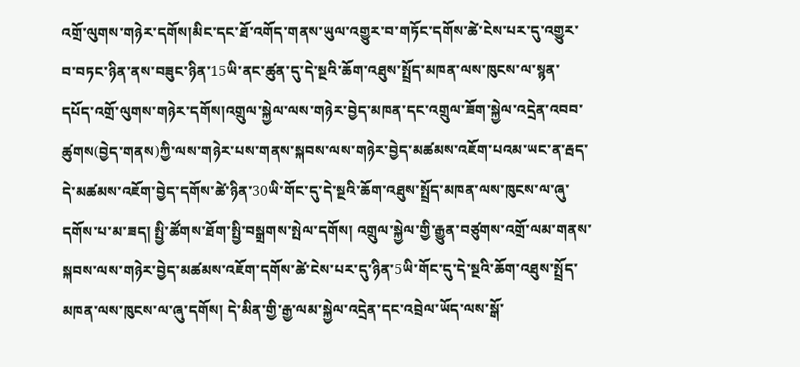འགྲོ་ལུགས་གཉེར་དགོས།མིང་དང་ཐོ་འགོད་གནས་ཡུལ་འགྱུར་བ་གཏོང་དགོས་ཚེ་ངེས་པར་དུ་འགྱུར་བ་བཏང་ཉིན་ནས་བཟུང་ཉིན་15ཡི་ནང་ཚུན་དུ་དེ་སྔའི་ཆོག་འཐུས་སྤྲོད་མཁན་ལས་ཁུངས་ལ་སྙན་དཔོད་འགྲོ་ལུགས་གཉེར་དགོས།འགྲུལ་སྐྱེལ་ལས་གཉེར་བྱེད་མཁན་དང་འགྲུལ་ཟོག་སྐྱེལ་འདྲེན་འབབ་ཚུགས(བྱེད་གནས)ཀྱི་ལས་གཉེར་པས་གནས་སྐབས་ལས་གཉེར་བྱེད་མཚམས་འཇོག་པའམ་ཡང་ན་རྦད་དེ་མཚམས་འཇོག་བྱེད་དགོས་ཚེ་ཉིན་30ཡི་གོང་དུ་དེ་སྔའི་ཆོག་འཐུས་སྤྲོད་མཁན་ལས་ཁུངས་ལ་ཞུ་དགོས་པ་མ་ཟད། སྤྱི་ཚོགས་ཐོག་སྤྱི་བསྒྲགས་སྤེལ་དགོས། འགྲུལ་སྐྱེལ་གྱི་རྒྱུན་བཙུགས་འགྲོ་ལམ་གནས་སྐབས་ལས་གཉེར་བྱེད་མཚམས་འཇོག་དགོས་ཚེ་ངེས་པར་དུ་ཉིན་5ཡི་གོང་དུ་དེ་སྔའི་ཆོག་འཐུས་སྤྲོད་མཁན་ལས་ཁུངས་ལ་ཞུ་དགོས། དེ་མིན་གྱི་རྒྱ་ལམ་སྐྱེལ་འདྲེན་དང་འབྲེལ་ཡོད་ལས་སྒོ་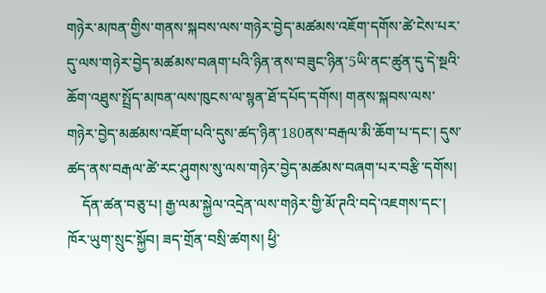གཉེར་མཁན་གྱིས་གནས་སྐབས་ལས་གཉེར་བྱེད་མཚམས་འཇོག་དགོས་ཚེ་ངེས་པར་དུ་ལས་གཉེར་བྱེད་མཚམས་བཞག་པའི་ཉིན་ནས་བཟུང་ཉིན་5ཡི་ནང་ཚུན་དུ་དེ་སྔའི་ཆོག་འཐུས་སྤྲོད་མཁན་ལས་ཁུངས་ལ་སྙན་ཐོ་དཔོད་དགོས། གནས་སྐབས་ལས་གཉེར་བྱེད་མཚམས་འཇོག་པའི་དུས་ཚད་ཉིན་180ནས་བརྒལ་མི་ཆོག་པ་དང་། དུས་ཚད་ནས་བརྒལ་ཚེ་རང་ཤུགས་སུ་ལས་གཉེར་བྱེད་མཚམས་བཞག་པར་བརྩི་དགོས།
    དོན་ཚན་བཅུ་པ། རྒྱ་ལམ་སྐྱེལ་འདྲེན་ལས་གཉེར་གྱི་མོ་ཊའི་བདེ་འཇགས་དང་། ཁོར་ཡུག་སྲུང་སྐྱོབ། ཟད་གྲོན་བསྲི་ཚགས། ཕྱི་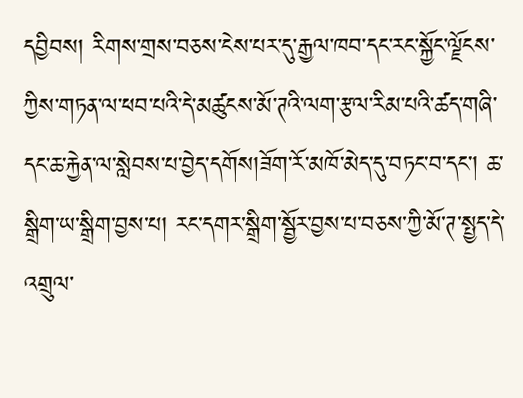དབྱིབས། རིགས་གྲས་བཅས་ངེས་པར་དུ་རྒྱལ་ཁབ་དང་རང་སྐྱོང་ལྗོངས་ཀྱིས་གཏན་ལ་ཕབ་པའི་དེ་མཚུངས་མོ་ཊའི་ལག་རྩལ་རིམ་པའི་ཚད་གཞི་དང་ཆ་རྐྱེན་ལ་སླེབས་པ་བྱེད་དགོས།ཟོག་རོ་མཁོ་མེད་དུ་བཏང་བ་དང་། ཆ་སྒྲིག་ཡ་སྒྲིག་བྱས་པ། རང་དགར་སྒྲིག་སྦྱོར་བྱས་པ་བཅས་ཀྱི་མོ་ཊ་སྤྱད་དེ་འགྲུལ་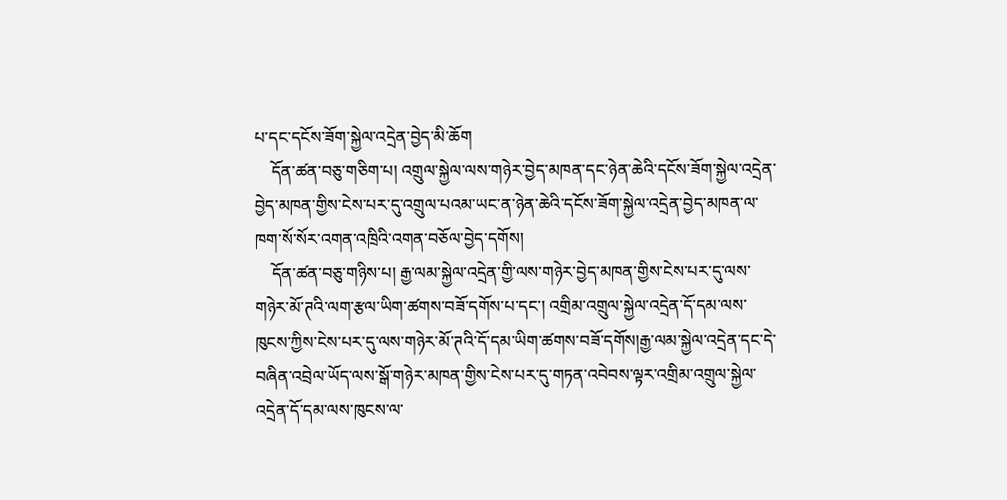པ་དང་དངོས་ཟོག་སྐྱེལ་འདྲེན་བྱེད་མི་ཆོག
    དོན་ཚན་བཅུ་གཅིག་པ། འགྲུལ་སྐྱེལ་ལས་གཉེར་བྱེད་མཁན་དང་ཉེན་ཆེའི་དངོས་ཟོག་སྐྱེལ་འདྲེན་བྱེད་མཁན་གྱིས་ངེས་པར་དུ་འགྲུལ་པའམ་ཡང་ན་ཉེན་ཆེའི་དངོས་ཟོག་སྐྱེལ་འདྲེན་བྱེད་མཁན་ལ་ཁག་སོ་སོར་འགན་འཁྲིའི་འགན་བཅོལ་བྱེད་དགོས།
    དོན་ཚན་བཅུ་གཉིས་པ། རྒྱ་ལམ་སྐྱེལ་འདྲེན་གྱི་ལས་གཉེར་བྱེད་མཁན་གྱིས་ངེས་པར་དུ་ལས་གཉེར་མོ་ཊའི་ལག་རྩལ་ཡིག་ཚགས་བཟོ་དགོས་པ་དང་། འགྲིམ་འགྲུལ་སྐྱེལ་འདྲེན་དོ་དམ་ལས་ཁུངས་ཀྱིས་ངེས་པར་དུ་ལས་གཉེར་མོ་ཊའི་དོ་དམ་ཡིག་ཚགས་བཟོ་དགོས།རྒྱ་ལམ་སྐྱེལ་འདྲེན་དང་དེ་བཞིན་འབྲེལ་ཡོད་ལས་སྒོ་གཉེར་མཁན་གྱིས་ངེས་པར་དུ་གཏན་འབེབས་ལྟར་འགྲིམ་འགྲུལ་སྐྱེལ་འདྲེན་དོ་དམ་ལས་ཁུངས་ལ་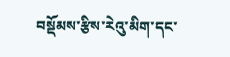བསྡོམས་རྩིས་རེའུ་མིག་དང་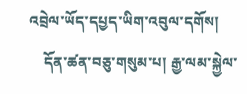འབྲེལ་ཡོད་དཔྱད་ཡིག་འབུལ་དགོས།
    དོན་ཚན་བཅུ་གསུམ་པ། རྒྱ་ལམ་སྐྱེལ་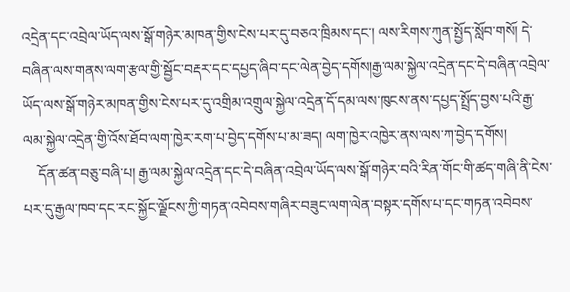འདྲེན་དང་འབྲེལ་ཡོད་ལས་སྒོ་གཉེར་མཁན་གྱིས་ངེས་པར་དུ་བཅའ་ཁྲིམས་དང་། ལས་རིགས་ཀུན་སྤྱོད་སློབ་གསོ། དེ་བཞིན་ལས་གནས་ལག་རྩལ་གྱི་སྦྱོང་བརྡར་དང་དཔྱད་ཞིབ་དང་ལེན་བྱེད་དགོས།རྒྱ་ལམ་སྐྱེལ་འདྲེན་དང་དེ་བཞིན་འབྲེལ་ཡོད་ལས་སྒོ་གཉེར་མཁན་གྱིས་ངེས་པར་དུ་འགྲིམ་འགྲུལ་སྐྱེལ་འདྲེན་དོ་དམ་ལས་ཁུངས་ནས་དཔྱད་སྤྲོད་བྱས་པའི་རྒྱ་ལམ་སྐྱེལ་འདྲེན་གྱི་འོས་ཐོབ་ལག་ཁྱེར་རག་པ་བྱེད་དགོས་པ་མ་ཟད། ལག་ཁྱེར་འཁྱེར་ནས་ལས་ཀ་བྱེད་དགོས།
    དོན་ཚན་བཅུ་བཞི་པ། རྒྱ་ལམ་སྐྱེལ་འདྲེན་དང་དེ་བཞིན་འབྲེལ་ཡོད་ལས་སྒོ་གཉེར་བའི་རིན་གོང་གི་ཚད་གཞི་ནི་ངེས་པར་དུ་རྒྱལ་ཁབ་དང་རང་སྐྱོང་ལྗོངས་ཀྱི་གཏན་འབེབས་གཞིར་བཟུང་ལག་ལེན་བསྟར་དགོས་པ་དང་གཏན་འབེབས་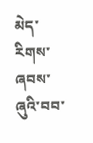མེད་རིགས་ཞབས་ཞུའི་བབ་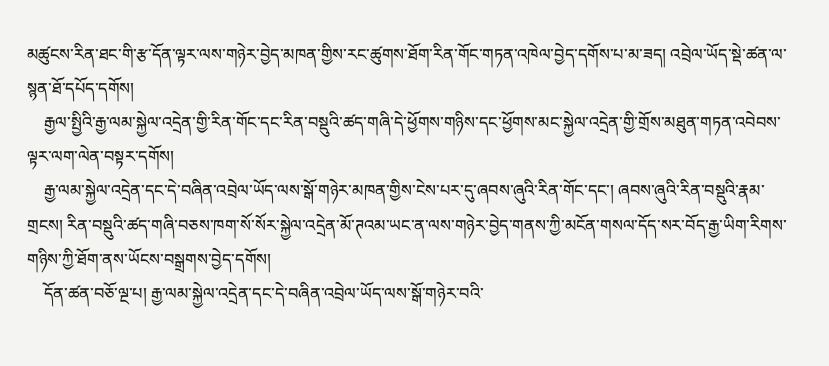མཚུངས་རིན་ཐང་གི་རྩ་དོན་ལྟར་ལས་གཉེར་བྱེད་མཁན་གྱིས་རང་ཚུགས་ཐོག་རིན་གོང་གཏན་འཁེལ་བྱེད་དགོས་པ་མ་ཟད། འབྲེལ་ཡོད་སྡེ་ཚན་ལ་སྙན་ཐོ་དཔོད་དགོས།
    རྒྱལ་སྤྱིའི་རྒྱ་ལམ་སྐྱེལ་འདྲེན་གྱི་རིན་གོང་དང་རིན་བསྡུའི་ཚད་གཞི་དེ་ཕྱོགས་གཉིས་དང་ཕྱོགས་མང་སྐྱེལ་འདྲེན་གྱི་གྲོས་མཐུན་གཏན་འབེབས་ལྟར་ལག་ལེན་བསྟར་དགོས།
    རྒྱ་ལམ་སྐྱེལ་འདྲེན་དང་དེ་བཞིན་འབྲེལ་ཡོད་ལས་སྒོ་གཉེར་མཁན་གྱིས་ངེས་པར་དུ་ཞབས་ཞུའི་རིན་གོང་དང་། ཞབས་ཞུའི་རིན་བསྡུའི་རྣམ་གྲངས། རིན་བསྡུའི་ཚད་གཞི་བཅས་ཁག་སོ་སོར་སྐྱེལ་འདྲེན་མོ་ཊའམ་ཡང་ན་ལས་གཉེར་བྱེད་གནས་ཀྱི་མངོན་གསལ་དོད་སར་བོད་རྒྱ་ཡིག་རིགས་གཉིས་ཀྱི་ཐོག་ནས་ཡོངས་བསྒྲགས་བྱེད་དགོས།
    དོན་ཚན་བཅོ་ལྔ་པ། རྒྱ་ལམ་སྐྱེལ་འདྲེན་དང་དེ་བཞིན་འབྲེལ་ཡོད་ལས་སྒོ་གཉེར་བའི་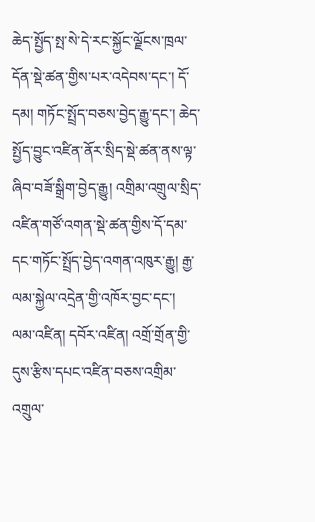ཆེད་སྤྱོད་སྤ་སེ་དེ་རང་སྐྱོང་ལྗོངས་ཁྲལ་དོན་སྡེ་ཚན་གྱིས་པར་འདེབས་དང་། དོ་དམ། གཏོང་སྤྲོད་བཅས་བྱེད་རྒྱུ་དང་། ཆེད་སྤྱོད་བྱུང་འཛིན་ནོར་སྲིད་སྡེ་ཚན་ནས་ལྟ་ཞིབ་བཟོ་སྒྲིག་བྱེད་རྒྱུ། འགྲིམ་འགྲུལ་སྲིད་འཛིན་གཙོ་འགན་སྡེ་ཚན་གྱིས་དོ་དམ་དང་གཏོང་སྤྲོད་བྱེད་འགན་འཁུར་རྒྱུ། རྒྱ་ལམ་སྐྱེལ་འདྲེན་གྱི་འཁོར་བྱང་དང་། ལམ་འཛིན། དབོར་འཛིན། འགྲོ་གྲོན་གྱི་དུས་རྩིས་དཔང་འཛིན་བཅས་འགྲིམ་འགྲུལ་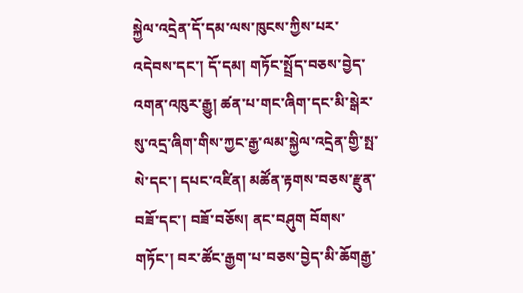སྐྱེལ་འདྲེན་དོ་དམ་ལས་ཁུངས་ཀྱིས་པར་འདེབས་དང་། དོ་དམ། གཏོང་སྤྲོད་བཅས་བྱེད་འགན་འཁུར་རྒྱུ། ཚན་པ་གང་ཞིག་དང་མི་སྒེར་སུ་འདྲ་ཞིག་གིས་ཀྱང་རྒྱ་ལམ་སྐྱེལ་འདྲེན་གྱི་སྤ་སེ་དང་། དཔང་འཛིན། མཚོན་རྟགས་བཅས་རྫུན་བཟོ་དང་། བཟོ་བཅོས། ནང་བཤུག བོགས་གཏོང་། བར་ཚོང་རྒྱག་པ་བཅས་བྱེད་མི་ཆོགརྒྱ་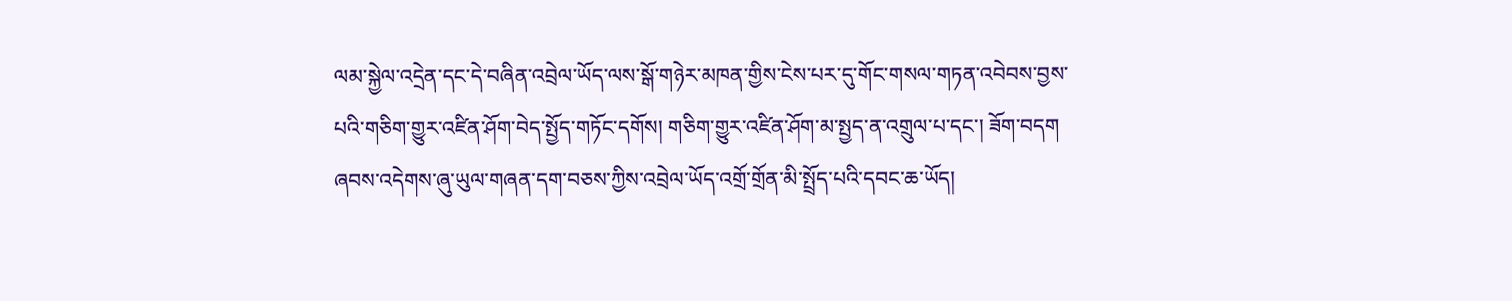ལམ་སྐྱེལ་འདྲེན་དང་དེ་བཞིན་འབྲེལ་ཡོད་ལས་སྒོ་གཉེར་མཁན་གྱིས་ངེས་པར་དུ་གོང་གསལ་གཏན་འབེབས་བྱས་པའི་གཅིག་གྱུར་འཛིན་ཤོག་བེད་སྤྱོད་གཏོང་དགོས། གཅིག་གྱུར་འཛིན་ཤོག་མ་སྤྱད་ན་འགྲུལ་པ་དང་། ཟོག་བདག ཞབས་འདེགས་ཞུ་ཡུལ་གཞན་དག་བཅས་ཀྱིས་འབྲེལ་ཡོད་འགྲོ་གྲོན་མི་སྤྲོད་པའི་དབང་ཆ་ཡོད།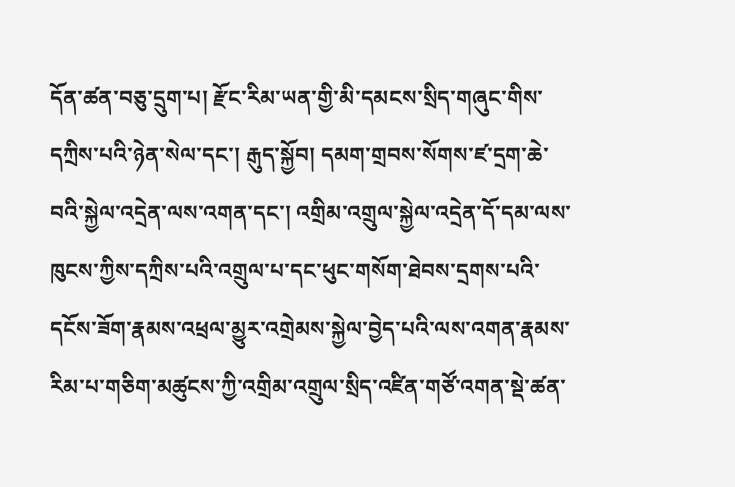དོན་ཚན་བཅུ་དྲུག་པ། རྫོང་རིམ་ཡན་གྱི་མི་དམངས་སྲིད་གཞུང་གིས་དཀྲིས་པའི་ཉེན་སེལ་དང་། རྒུད་སྐྱོབ། དམག་གྲབས་སོགས་ཛ་དྲག་ཆེ་བའི་སྐྱེལ་འདྲེན་ལས་འགན་དང་། འགྲིམ་འགྲུལ་སྐྱེལ་འདྲེན་དོ་དམ་ལས་ཁུངས་ཀྱིས་དཀྲིས་པའི་འགྲུལ་པ་དང་ཕུང་གསོག་ཐེབས་དྲགས་པའི་དངོས་ཟོག་རྣམས་འཕྲལ་མྱུར་འགྲེམས་སྐྱེལ་བྱེད་པའི་ལས་འགན་རྣམས་རིམ་པ་གཅིག་མཚུངས་ཀྱི་འགྲིམ་འགྲུལ་སྲིད་འཛིན་གཙོ་འགན་སྡེ་ཚན་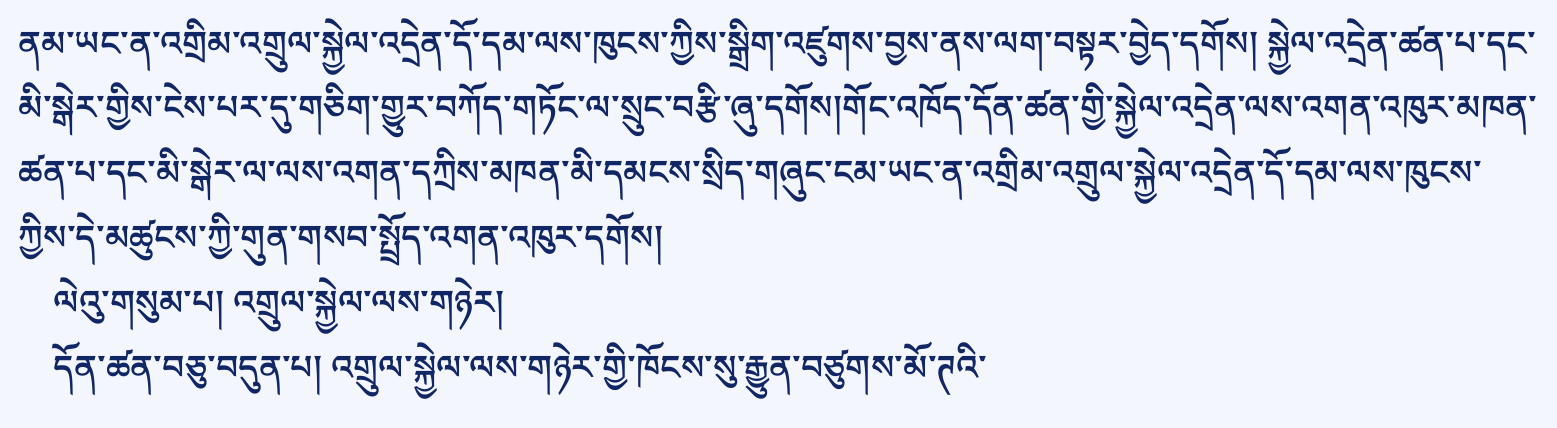ནམ་ཡང་ན་འགྲིམ་འགྲུལ་སྐྱེལ་འདྲེན་དོ་དམ་ལས་ཁུངས་ཀྱིས་སྒྲིག་འཛུགས་བྱས་ནས་ལག་བསྟར་བྱེད་དགོས། སྐྱེལ་འདྲེན་ཚན་པ་དང་མི་སྒེར་གྱིས་ངེས་པར་དུ་གཅིག་གྱུར་བཀོད་གཏོང་ལ་སྲུང་བརྩི་ཞུ་དགོས།གོང་འཁོད་དོན་ཚན་གྱི་སྐྱེལ་འདྲེན་ལས་འགན་འཁུར་མཁན་ཚན་པ་དང་མི་སྒེར་ལ་ལས་འགན་དཀྲིས་མཁན་མི་དམངས་སྲིད་གཞུང་ངམ་ཡང་ན་འགྲིམ་འགྲུལ་སྐྱེལ་འདྲེན་དོ་དམ་ལས་ཁུངས་ཀྱིས་དེ་མཚུངས་ཀྱི་གུན་གསབ་སྤྲོད་འགན་འཁུར་དགོས།
    ལེའུ་གསུམ་པ། འགྲུལ་སྐྱེལ་ལས་གཉེར།
    དོན་ཚན་བཅུ་བདུན་པ། འགྲུལ་སྐྱེལ་ལས་གཉེར་གྱི་ཁོངས་སུ་རྒྱུན་བཙུགས་མོ་ཊའི་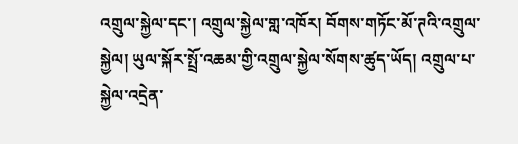འགྲུལ་སྐྱེལ་དང་། འགྲུལ་སྐྱེལ་གླ་འཁོར། བོགས་གཏོང་མོ་ཊའི་འགྲུལ་སྐྱེལ། ཡུལ་སྐོར་སྤྲོ་འཆམ་གྱི་འགྲུལ་སྐྱེལ་སོགས་ཚུད་ཡོད། འགྲུལ་པ་སྐྱེལ་འདྲེན་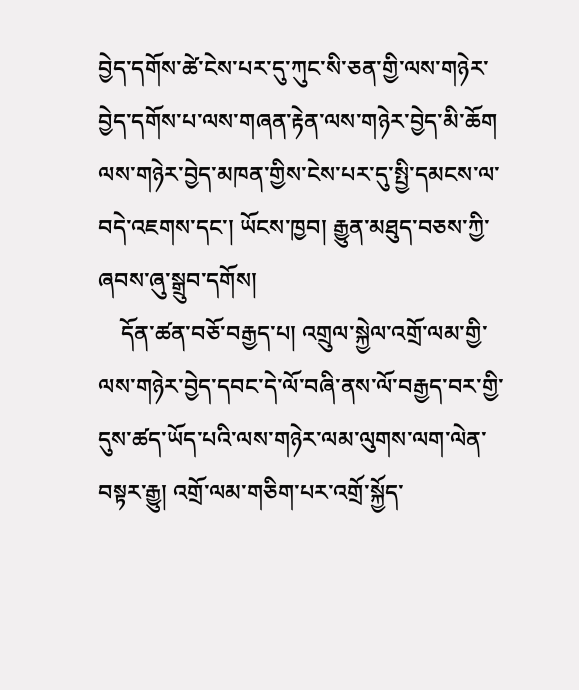བྱེད་དགོས་ཚེ་ངེས་པར་དུ་ཀུང་སི་ཅན་གྱི་ལས་གཉེར་བྱེད་དགོས་པ་ལས་གཞན་རྟེན་ལས་གཉེར་བྱེད་མི་ཆོག ལས་གཉེར་བྱེད་མཁན་གྱིས་ངེས་པར་དུ་སྤྱི་དམངས་ལ་བདེ་འཇགས་དང་། ཡོངས་ཁྱབ། རྒྱུན་མཐུད་བཅས་ཀྱི་ཞབས་ཞུ་སྒྲུབ་དགོས།
    དོན་ཚན་བཅོ་བརྒྱད་པ། འགྲུལ་སྐྱེལ་འགྲོ་ལམ་གྱི་ལས་གཉེར་བྱེད་དབང་དེ་ལོ་བཞི་ནས་ལོ་བརྒྱད་བར་གྱི་དུས་ཚད་ཡོད་པའི་ལས་གཉེར་ལམ་ལུགས་ལག་ལེན་བསྟར་རྒྱུ། འགྲོ་ལམ་གཅིག་པར་འགྲོ་སྐྱོད་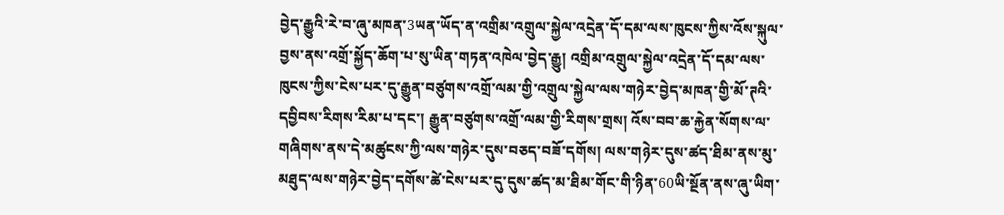བྱེད་རྒྱུའི་རེ་བ་ཞུ་མཁན་3ཡན་ཡོད་ན་འགྲིམ་འགྲུལ་སྐྱེལ་འདྲེན་དོ་དམ་ལས་ཁུངས་ཀྱིས་འོས་སྐུལ་བྱས་ནས་འགྲོ་སྐྱོད་ཆོག་པ་སུ་ཡིན་གཏན་འཁེལ་བྱེད་རྒྱུ། འགྲིམ་འགྲུལ་སྐྱེལ་འདྲེན་དོ་དམ་ལས་ཁུངས་ཀྱིས་ངེས་པར་དུ་རྒྱུན་བཙུགས་འགྲོ་ལམ་གྱི་འགྲུལ་སྐྱེལ་ལས་གཉེར་བྱེད་མཁན་གྱི་མོ་ཊའི་དབྱིབས་རིགས་རིམ་པ་དང་། རྒྱུན་བཙུགས་འགྲོ་ལམ་གྱི་རིགས་གྲས། འོས་བབ་ཆ་རྐྱེན་སོགས་ལ་གཞིགས་ནས་དེ་མཚུངས་ཀྱི་ལས་གཉེར་དུས་བཅད་བཟོ་དགོས། ལས་གཉེར་དུས་ཚད་ཐིམ་ནས་མུ་མཐུད་ལས་གཉེར་བྱེད་དགོས་ཚེ་ངེས་པར་དུ་དུས་ཚད་མ་ཐིམ་གོང་གི་ཉིན་60ཡི་སྔོན་ནས་ཞུ་ཡིག་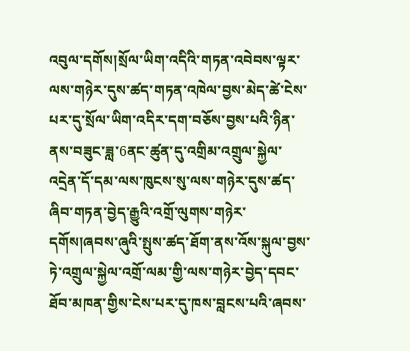འབུལ་དགོས།སྲོལ་ཡིག་འདིའི་གཏན་འབེབས་ལྟར་ལས་གཉེར་དུས་ཚད་གཏན་འཁེལ་བྱས་མེད་ཚེ་ངེས་པར་དུ་སྲོལ་ཡིག་འདིར་དག་བཅོས་བྱས་པའི་ཉིན་ནས་བཟུང་ཟླ་6ནང་ཚུན་དུ་འགྲིམ་འགྲུལ་སྐྱེལ་འདྲེན་དོ་དམ་ལས་ཁུངས་སུ་ལས་གཉེར་དུས་ཚད་ཞིབ་གཏན་བྱེད་རྒྱུའི་འགྲོ་ལུགས་གཉེར་དགོས།ཞབས་ཞུའི་སྤུས་ཚད་ཐོག་ནས་འོས་སྐུལ་བྱས་ཏེ་འགྲུལ་སྐྱེལ་འགྲོ་ལམ་གྱི་ལས་གཉེར་བྱེད་དབང་ཐོབ་མཁན་གྱིས་ངེས་པར་དུ་ཁས་བླངས་པའི་ཞབས་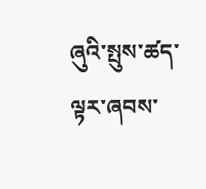ཞུའི་སྤུས་ཚད་ལྟར་ཞབས་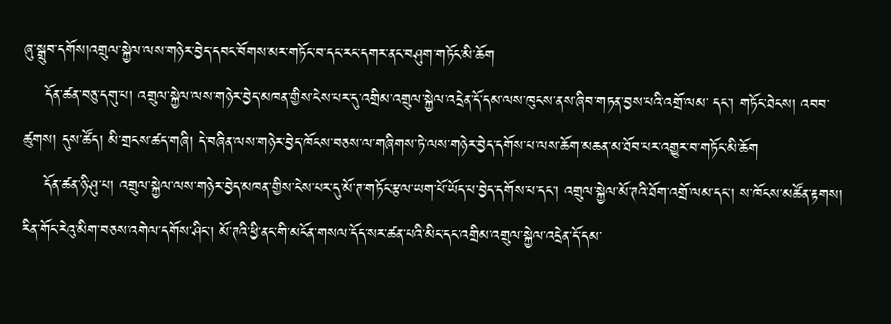ཞུ་སྒྲུབ་དགོས།འགྲུལ་སྐྱེལ་ལས་གཉེར་བྱེད་དབང་བོགས་མར་གཏོང་བ་དང་རང་དགར་ནང་བཤུག་གཏོང་མི་ཆོག
    དོན་ཚན་བཅུ་དགུ་པ། འགྲུལ་སྐྱེལ་ལས་གཉེར་བྱེད་མཁན་གྱིས་ངེས་པར་དུ་འགྲིམ་འགྲུལ་སྐྱེལ་འདྲེན་དོ་དམ་ལས་ཁུངས་ནས་ཞིབ་གཏན་བྱས་པའི་འགྲོ་ལམ་ དང་། གཏོང་ཐེངས། འབབ་ཚུགས། དུས་ཚོད། མི་གྲངས་ཚད་གཞི། དེ་བཞིན་ལས་གཉེར་བྱེད་ཁོངས་བཅས་ལ་གཞིགས་ཏེ་ལས་གཉེར་བྱེད་དགོས་པ་ལས་ཆོག་མཆན་མ་ཐོབ་པར་འགྱུར་བ་གཏོང་མི་ཆོག
    དོན་ཚན་ཉི་ཤུ་པ། འགྲུལ་སྐྱེལ་ལས་གཉེར་བྱེད་མཁན་གྱིས་ངེས་པར་དུ་མོ་ཊ་གཏོང་རྩལ་ཡག་པོ་ཡོད་པ་བྱེད་དགོས་པ་དང་། འགྲུལ་སྐྱེལ་མོ་ཊའི་ཐོག་འགྲོ་ལམ་དང་། ས་ཁོངས་མཚོན་རྟགས། རིན་གོང་རེའུ་མིག་བཅས་འགེལ་དགོས་ཤིང་། མོ་ཊའི་ཕྱི་ནང་གི་མངོན་གསལ་དོད་སར་ཚན་པའི་མིང་དང་འགྲིམ་འགྲུལ་སྐྱེལ་འདྲེན་དོ་དམ་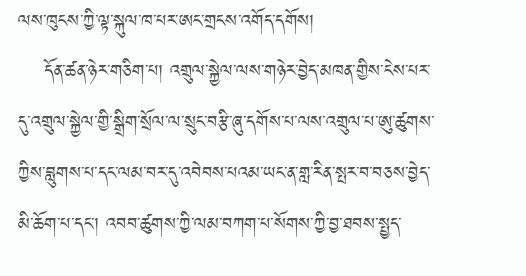ལས་ཁུངས་ཀྱི་ལྟ་སྐུལ་ཁ་པར་ཨང་གྲངས་འགོད་དགོས།
    དོན་ཚན་ཉེར་གཅིག་པ། འགྲུལ་སྐྱེལ་ལས་གཉེར་བྱེད་མཁན་གྱིས་ངེས་པར་དུ་འགྲུལ་སྐྱེལ་གྱི་སྒྲིག་སྲོལ་ལ་སྲུང་བརྩི་ཞུ་དགོས་པ་ལས་འགྲུལ་པ་ཨུ་ཚུགས་ཀྱིས་བླུགས་པ་དང་ལམ་བར་དུ་འབེབས་པའམ་ཡང་ན་གླ་རིན་སྤར་བ་བཅས་བྱེད་མི་ཆོག་པ་དང་། འབབ་ཚུགས་ཀྱི་ལམ་བཀག་པ་སོགས་ཀྱི་བྱ་ཐབས་སྤྱད་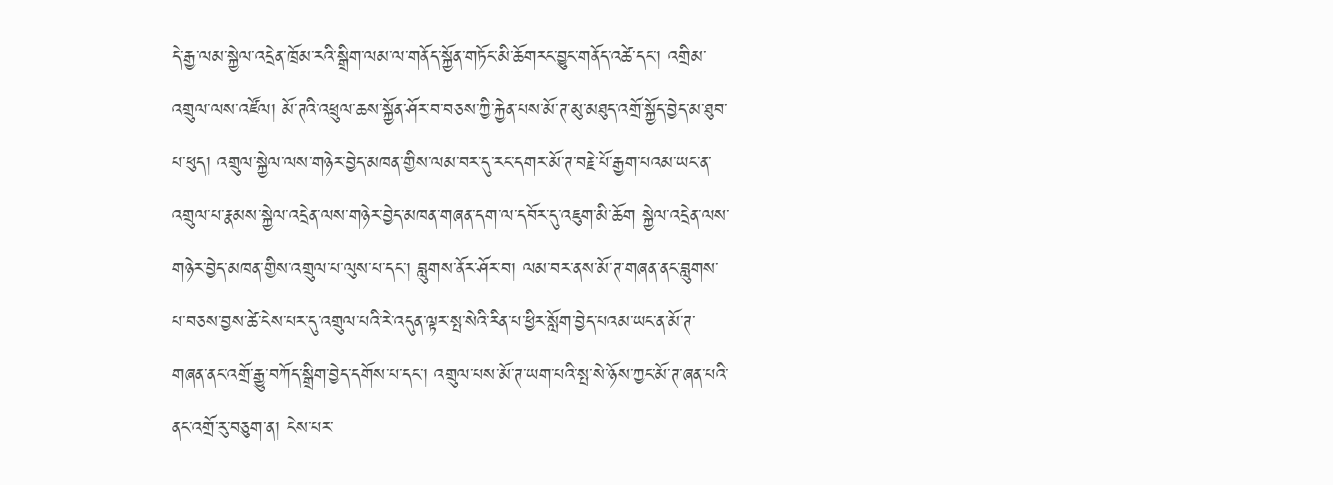དེ་རྒྱ་ལམ་སྐྱེལ་འདྲེན་ཁྲོམ་རའི་སྒྲིག་ལམ་ལ་གནོད་སྐྱོན་གཏོང་མི་ཆོགརང་བྱུང་གནོད་འཚེ་དང་། འགྲིམ་འགྲུལ་ལས་འཛོལ། མོ་ཊའི་འཕྲུལ་ཆས་སྐྱོན་ཤོར་བ་བཅས་ཀྱི་རྐྱེན་པས་མོ་ཊ་མུ་མཐུད་འགྲོ་སྐྱོད་བྱེད་མ་ཐུབ་པ་ཕུད། འགྲུལ་སྐྱེལ་ལས་གཉེར་བྱེད་མཁན་གྱིས་ལམ་བར་དུ་རང་དགར་མོ་ཊ་བརྗེ་པོ་རྒྱག་པའམ་ཡང་ན་འགྲུལ་པ་རྣམས་སྐྱེལ་འདྲེན་ལས་གཉེར་བྱེད་མཁན་གཞན་དག་ལ་དབོར་དུ་འཇུག་མི་ཆོག སྐྱེལ་འདྲེན་ལས་གཉེར་བྱེད་མཁན་གྱིས་འགྲུལ་པ་ལུས་པ་དང་། བླུགས་ནོར་ཤོར་བ། ལམ་བར་ནས་མོ་ཊ་གཞན་ནང་བླུགས་པ་བཅས་བྱས་ཚེ་ངེས་པར་དུ་འགྲུལ་པའི་རེ་འདུན་ལྟར་སྤ་སེའི་རིན་པ་ཕྱིར་སློག་བྱེད་པའམ་ཡང་ན་མོ་ཊ་གཞན་ནང་འགྲོ་རྒྱུ་བཀོད་སྒྲིག་བྱེད་དགོས་པ་དང་། འགྲུལ་པས་མོ་ཊ་ཡག་པའི་སྤ་སེ་ཉོས་ཀྱང་མོ་ཊ་ཞན་པའི་ནང་འགྲོ་རུ་བཅུག་ན། ངེས་པར་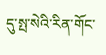དུ་སྤ་སེའི་རིན་གོང་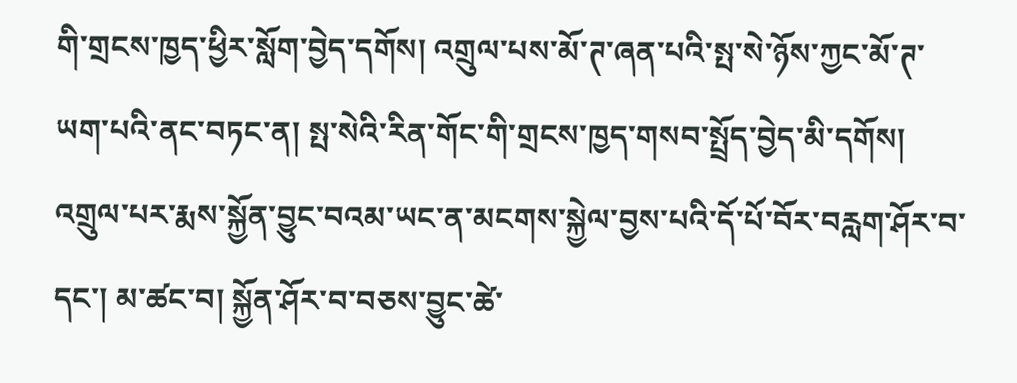གི་གྲངས་ཁྱད་ཕྱིར་སློག་བྱེད་དགོས། འགྲུལ་པས་མོ་ཊ་ཞན་པའི་སྤ་སེ་ཉོས་ཀྱང་མོ་ཊ་ཡག་པའི་ནང་བཏང་ན། སྤ་སེའི་རིན་གོང་གི་གྲངས་ཁྱད་གསབ་སྤྲོད་བྱེད་མི་དགོས། འགྲུལ་པར་རྨས་སྐྱོན་བྱུང་བའམ་ཡང་ན་མངགས་སྐྱེལ་བྱས་པའི་དོ་པོ་བོར་བརླག་ཤོར་བ་དང་། མ་ཚང་བ། སྐྱོན་ཤོར་བ་བཅས་བྱུང་ཚེ་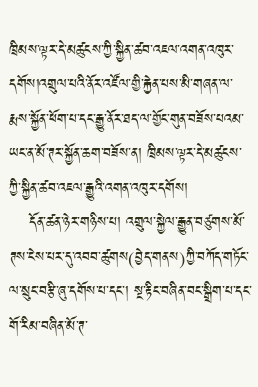ཁྲིམས་ལྟར་དེ་མཚུངས་ཀྱི་སྐྱིན་ཚབ་འཇལ་འགན་འཁུར་དགོས།འགྲུལ་པའི་ནོར་འཛོལ་གྱི་རྐྱེན་པས་མི་གཞན་ལ་རྨས་སྐྱོན་ཕོག་པ་དང་རྒྱུ་ནོར་ཐད་ལ་གྱོང་གུན་བཟོས་པའམ་ཡང་ན་མོ་ཊར་སྐྱོན་ཆག་བཟོས་ན། ཁྲིམས་ལྟར་དེ་མཚུངས་ཀྱི་སྐྱིན་ཚབ་འཇལ་རྒྱུའི་འགན་འཁུར་དགོས།
    དོན་ཚན་ཉེར་གཉིས་པ། འགྲུལ་སྐྱེལ་རྒྱུན་བཙུགས་མོ་ཊས་ངེས་པར་དུ་འབབ་ཚུགས(བྱེད་གནས)ཀྱི་བཀོད་གཏོང་ལ་སྲུང་བརྩི་ཞུ་དགོས་པ་དང་། སྔ་རྟིང་བཞིན་བང་སྒྲིག་པ་དང་གོ་རིམ་བཞིན་མོ་ཊ་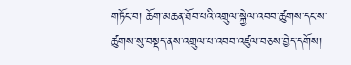གཏོང་བ། ཆོག་མཆན་ཐོབ་པའི་འགྲུལ་སྐྱེལ་འབབ་ཚུགས་དང་ས་ཚུགས་སུ་བསྡད་ནས་འགྲུལ་པ་འབབ་འཛུལ་བཅས་བྱེད་དགོས།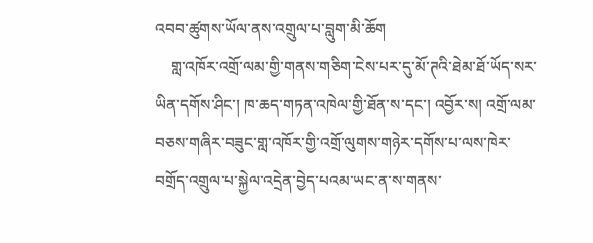འབབ་ཚུགས་ཡོལ་ནས་འགྲུལ་པ་བླུག་མི་ཆོག
    གླ་འཁོར་འགྲོ་ལམ་གྱི་གནས་གཅིག་ངེས་པར་དུ་མོ་ཊའི་ཐེམ་ཐོ་ཡོད་སར་ཡིན་དགོས་ཤིང་། ཁ་ཆད་གཏན་འཁེལ་གྱི་ཐོན་ས་དང་། འབྱོར་ས། འགྲོ་ལམ་བཅས་གཞིར་བཟུང་གླ་འཁོར་གྱི་འགྲོ་ལུགས་གཉེར་དགོས་པ་ལས་ཁེར་བགྲོད་འགྲུལ་པ་སྐྱེལ་འདྲེན་བྱེད་པའམ་ཡང་ན་ས་གནས་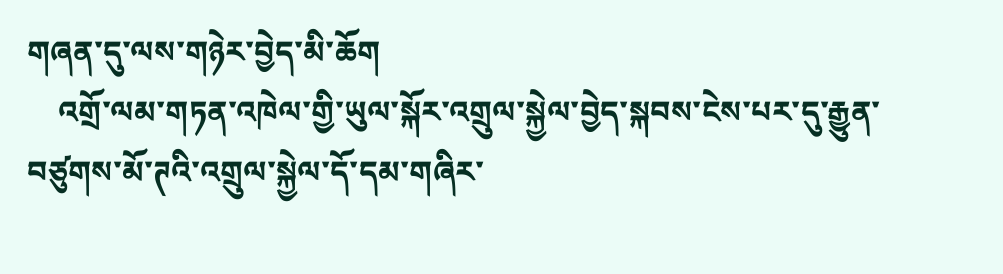གཞན་དུ་ལས་གཉེར་བྱེད་མི་ཆོག
    འགྲོ་ལམ་གཏན་འཁེལ་གྱི་ཡུལ་སྐོར་འགྲུལ་སྐྱེལ་བྱེད་སྐབས་ངེས་པར་དུ་རྒྱུན་བཙུགས་མོ་ཊའི་འགྲུལ་སྐྱེལ་དོ་དམ་གཞིར་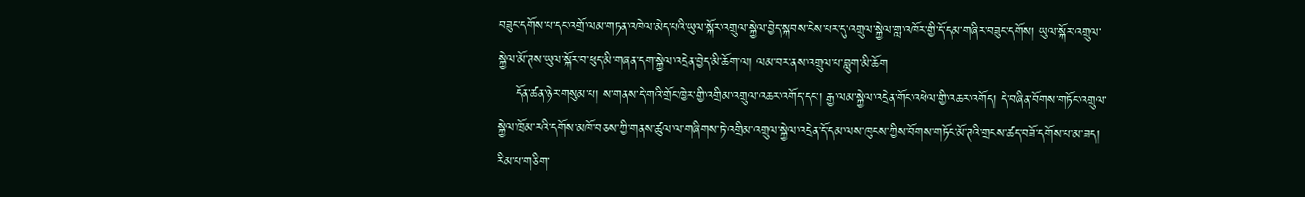བཟུང་དགོས་པ་དང་འགྲོ་ལམ་གཏན་འཁེལ་མེད་པའི་ཡུལ་སྐོར་འགྲུལ་སྐྱེལ་བྱེད་སྐབས་ངེས་པར་དུ་འགྲུལ་སྐྱེལ་གླ་འཁོར་གྱི་དོ་དམ་གཞིར་བཟུང་དགོས། ཡུལ་སྐོར་འགྲུལ་སྐྱེལ་མོ་ཊས་ཡུལ་སྐོར་བ་ཕུད་མི་གཞན་དག་སྐྱེལ་འདྲེན་བྱེད་མི་ཆོག་ལ། ལམ་བར་ནས་འགྲུལ་པ་བླུག་མི་ཆོག
    དོན་ཚན་ཉེར་གསུམ་པ། ས་གནས་དེ་གའི་གྲོང་ཁྱེར་གྱི་འགྲིམ་འགྲུལ་འཆར་འགོད་དང་། རྒྱ་ལམ་སྐྱེལ་འདྲེན་གོང་འཕེལ་གྱི་འཆར་འགོད། དེ་བཞིན་བོགས་གཏོང་འགྲུལ་སྐྱེལ་ཁྲོམ་རའི་དགོས་མཁོ་བཅས་ཀྱི་གནས་ཚུལ་ལ་གཞིགས་ཏེ་འགྲིམ་འགྲུལ་སྐྱེལ་འདྲེན་དོ་དམ་ལས་ཁུངས་ཀྱིས་བོགས་གཏོང་མོ་ཊའི་གྲངས་ཚད་བཟོ་དགོས་པ་མ་ཟད། རིམ་པ་གཅིག་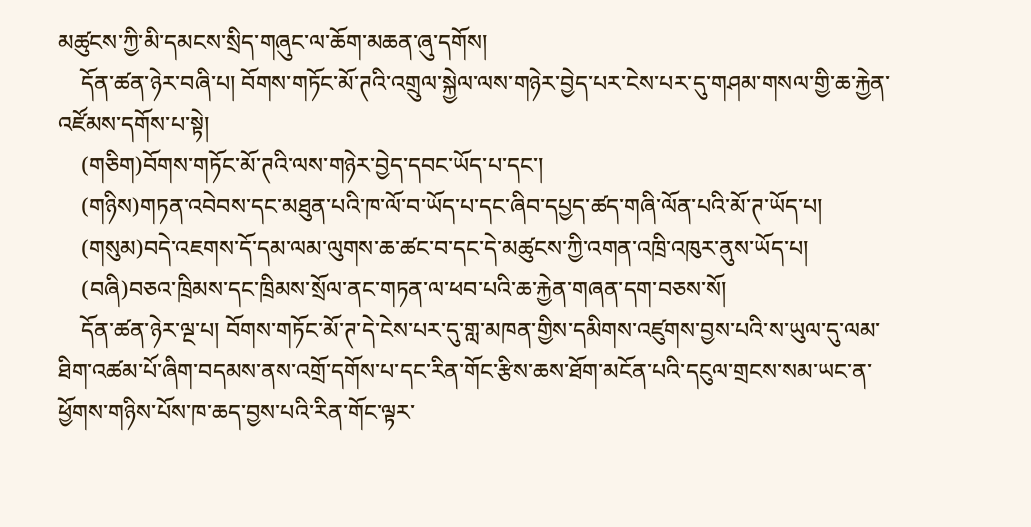མཚུངས་ཀྱི་མི་དམངས་སྲིད་གཞུང་ལ་ཆོག་མཆན་ཞུ་དགོས།
    དོན་ཚན་ཉེར་བཞི་པ། བོགས་གཏོང་མོ་ཊའི་འགྲུལ་སྐྱེལ་ལས་གཉེར་བྱེད་པར་ངེས་པར་དུ་གཤམ་གསལ་གྱི་ཆ་རྐྱེན་འཛོམས་དགོས་པ་སྟེ།
    (གཅིག)བོགས་གཏོང་མོ་ཊའི་ལས་གཉེར་བྱེད་དབང་ཡོད་པ་དང་།
    (གཉིས)གཏན་འབེབས་དང་མཐུན་པའི་ཁ་ལོ་བ་ཡོད་པ་དང་ཞིབ་དཔྱད་ཚད་གཞི་ལོན་པའི་མོ་ཊ་ཡོད་པ།
    (གསུམ)བདེ་འཇགས་དོ་དམ་ལམ་ལུགས་ཆ་ཚང་བ་དང་དེ་མཚུངས་ཀྱི་འགན་འཁྲི་འཁུར་ནུས་ཡོད་པ།
    (བཞི)བཅའ་ཁྲིམས་དང་ཁྲིམས་སྲོལ་ནང་གཏན་ལ་ཕབ་པའི་ཆ་རྐྱེན་གཞན་དག་བཅས་སོ།
    དོན་ཚན་ཉེར་ལྔ་པ། བོགས་གཏོང་མོ་ཊ་དེ་ངེས་པར་དུ་གླ་མཁན་གྱིས་དམིགས་འཛུགས་བྱས་པའི་ས་ཡུལ་དུ་ལམ་ཐིག་འཚམ་པོ་ཞིག་བདམས་ནས་འགྲོ་དགོས་པ་དང་རིན་གོང་རྩིས་ཆས་ཐོག་མངོན་པའི་དངུལ་གྲངས་སམ་ཡང་ན་ཕྱོགས་གཉིས་པོས་ཁ་ཆད་བྱས་པའི་རིན་གོང་ལྟར་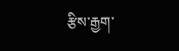རྩིས་རྒྱག་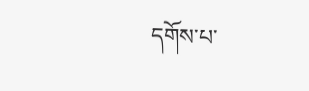དགོས་པ་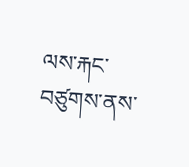ལས་རྐང་བཙུགས་ནས་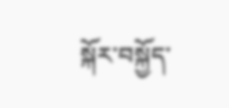སྐོར་བསྐྱོད་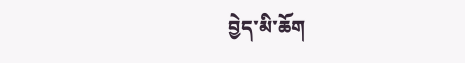བྱེད་མི་ཆོག